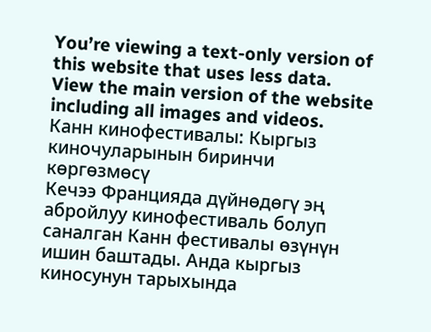You’re viewing a text-only version of this website that uses less data. View the main version of the website including all images and videos.
Канн кинофестивалы: Кыргыз киночуларынын биринчи көргөзмөсү
Кечээ Францияда дүйнөдөгү эң абройлуу кинофестиваль болуп саналган Канн фестивалы өзүнүн ишин баштады. Анда кыргыз киносунун тарыхында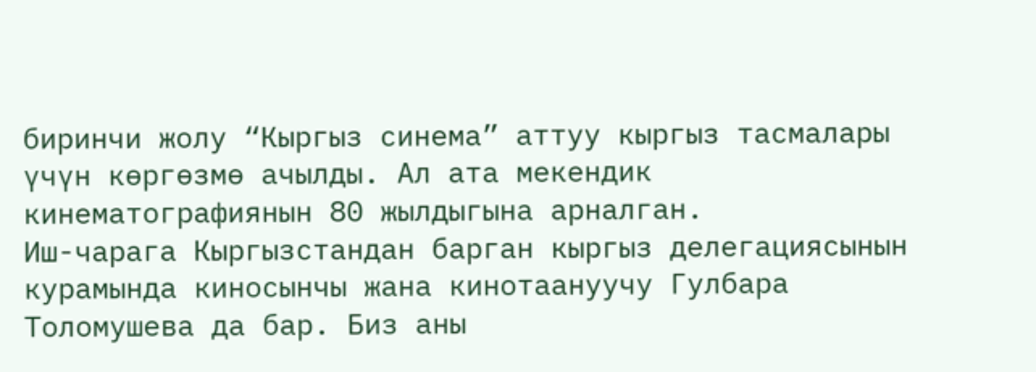биринчи жолу “Кыргыз синема” аттуу кыргыз тасмалары үчүн көргөзмө ачылды. Ал ата мекендик кинематографиянын 80 жылдыгына арналган.
Иш-чарага Кыргызстандан барган кыргыз делегациясынын курамында киносынчы жана кинотаануучу Гулбара Толомушева да бар. Биз аны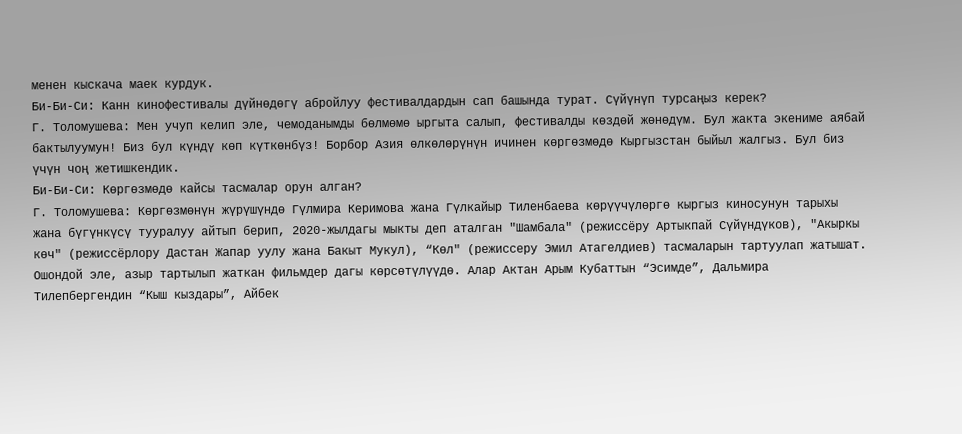менен кыскача маек курдук.
Би-Би-Си: Канн кинофестивалы дүйнөдөгү абройлуу фестивалдардын сап башында турат. Сүйүнүп турсаңыз керек?
Г. Толомушева: Мен учуп келип эле, чемоданымды бөлмөмө ыргыта салып, фестивалды көздөй жөнөдүм. Бул жакта экениме аябай бактылуумун! Биз бул күндү көп күткөнбүз! Борбор Азия өлкөлөрүнүн ичинен көргөзмөдө Кыргызстан быйыл жалгыз. Бул биз үчүн чоң жетишкендик.
Би-Би-Си: Көргөзмөдө кайсы тасмалар орун алган?
Г. Толомушева: Көргөзмөнүн жүрүшүндө Гүлмира Керимова жана Гүлкайыр Тиленбаева көрүүчүлөргө кыргыз киносунун тарыхы жана бүгүнкүсү тууралуу айтып берип, 2020-жылдагы мыкты деп аталган "Шамбала" (режиссёру Артыкпай Сүйүндүков), "Акыркы көч" (режиссёрлору Дастан Жапар уулу жана Бакыт Мукул), “Көл" (режиссеру Эмил Атагелдиев) тасмаларын тартуулап жатышат. Ошондой эле, азыр тартылып жаткан фильмдер дагы көрсөтүлүүдө. Алар Актан Арым Кубаттын “Эсимде”, Дальмира Тилепбергендин “Кыш кыздары”, Айбек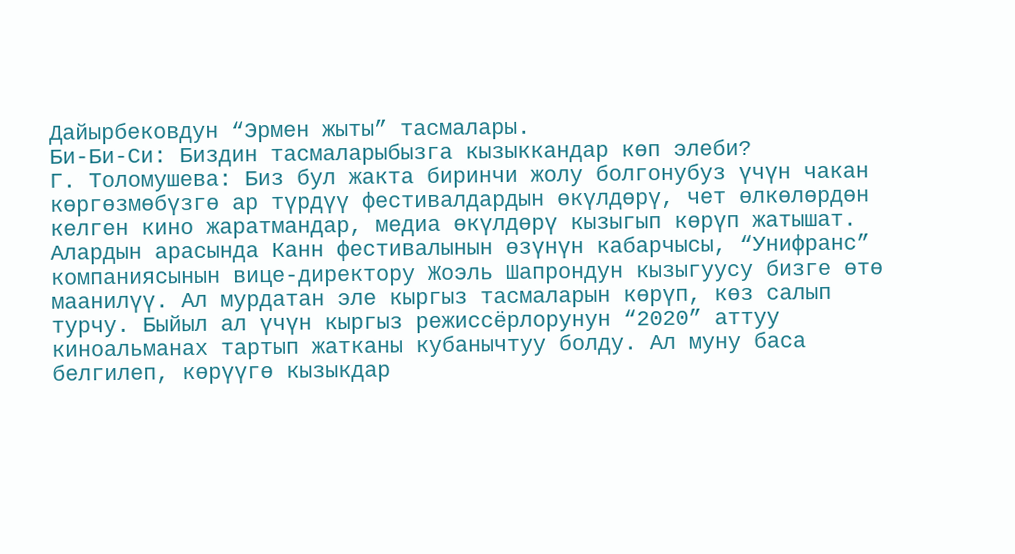Дайырбековдун “Эрмен жыты” тасмалары.
Би-Би-Си: Биздин тасмаларыбызга кызыккандар көп элеби?
Г. Толомушева: Биз бул жакта биринчи жолу болгонубуз үчүн чакан көргөзмөбүзгө ар түрдүү фестивалдардын өкүлдөрү, чет өлкөлөрдөн келген кино жаратмандар, медиа өкүлдөрү кызыгып көрүп жатышат. Алардын арасында Канн фестивалынын өзүнүн кабарчысы, “Унифранс” компаниясынын вице-директору Жоэль Шапрондун кызыгуусу бизге өтө маанилүү. Ал мурдатан эле кыргыз тасмаларын көрүп, көз салып турчу. Быйыл ал үчүн кыргыз режиссёрлорунун “2020” аттуу киноальманах тартып жатканы кубанычтуу болду. Ал муну баса белгилеп, көрүүгө кызыкдар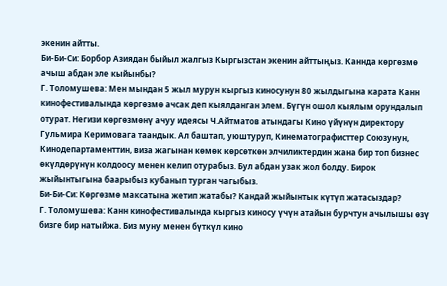экенин айтты.
Би-Би-Си: Борбор Азиядан быйыл жалгыз Кыргызстан экенин айттыңыз. Каннда көргөзмө ачыш абдан эле кыйынбы?
Г. Толомушева: Мен мындан 5 жыл мурун кыргыз киносунун 80 жылдыгына карата Канн кинофестивалында көргөзмө ачсак деп кыялданган элем. Бүгүн ошол кыялым орундалып отурат. Негизи көргөзмөнү ачуу идеясы Ч.Айтматов атындагы Кино үйүнүн директору Гульмира Керимовага таандык. Ал баштап, уюштуруп, Кинематографисттер Союзунун, Кинодепартаменттин, виза жагынан көмөк көрсөткөн элчиликтердин жана бир топ бизнес өкүлдөрүнүн колдоосу менен келип отурабыз. Бул абдан узак жол болду. Бирок жыйынтыгына баарыбыз кубанып турган чагыбыз.
Би-Би-Си: Көргөзмө максатына жетип жатабы? Кандай жыйынтык күтүп жатасыздар?
Г. Толомушева: Канн кинофестивалында кыргыз киносу үчүн атайын бурчтун ачылышы өзү бизге бир натыйжа. Биз муну менен бүткүл кино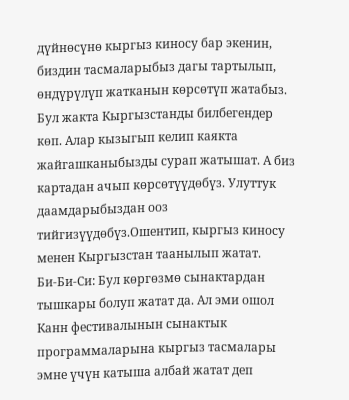дүйнөсүнө кыргыз киносу бар экенин, биздин тасмаларыбыз дагы тартылып, өндүрүлүп жатканын көрсөтүп жатабыз. Бул жакта Кыргызстанды билбегендер көп. Алар кызыгып келип каякта жайгашканыбызды сурап жатышат. А биз картадан ачып көрсөтүүдөбүз. Улуттук даамдарыбыздан ооз тийгизүүдөбүз.Ошентип, кыргыз киносу менен Кыргызстан таанылып жатат.
Би-Би-Си: Бул көргөзмө сынактардан тышкары болуп жатат да. Ал эми ошол Канн фестивалынын сынактык программаларына кыргыз тасмалары эмне үчүн катыша албай жатат деп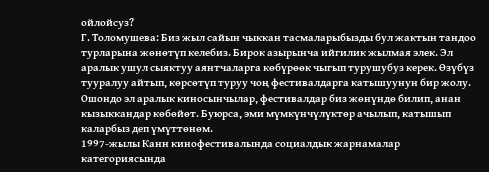ойлойсуз?
Г. Толомушева: Биз жыл сайын чыккан тасмаларыбызды бул жактын тандоо турларына жөнөтүп келебиз. Бирок азырынча ийгилик жылмая элек. Эл аралык ушул сыяктуу аянтчаларга көбүрөөк чыгып турушубуз керек. Өзүбүз тууралуу айтып, көрсөтүп туруу чоң фестивалдарга катышуунун бир жолу. Ошондо эл аралык киносынчылар, фестивалдар биз жөнүндө билип, анан кызыккандар көбөйөт. Буюрса, эми мүмкүнчүлүктөр ачылып, катышып каларбыз деп үмүттөнөм.
1997-жылы Канн кинофестивалында социалдык жарнамалар категориясында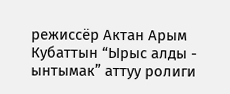режиссёр Актан Арым Кубаттын “Ырыс алды - ынтымак” аттуу ролиги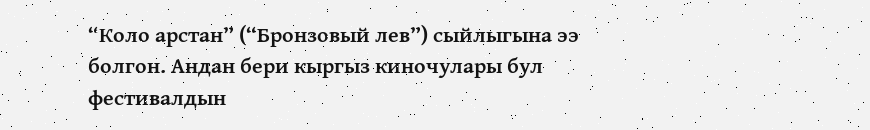“Коло арстан” (“Бронзовый лев”) сыйлыгына ээ болгон. Андан бери кыргыз киночулары бул фестивалдын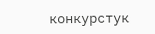конкурстук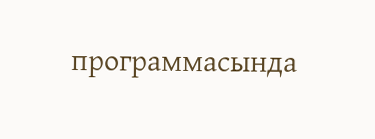программасында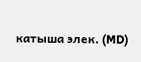катыша элек. (MD)